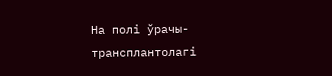На полі ўрачы-трансплантолагі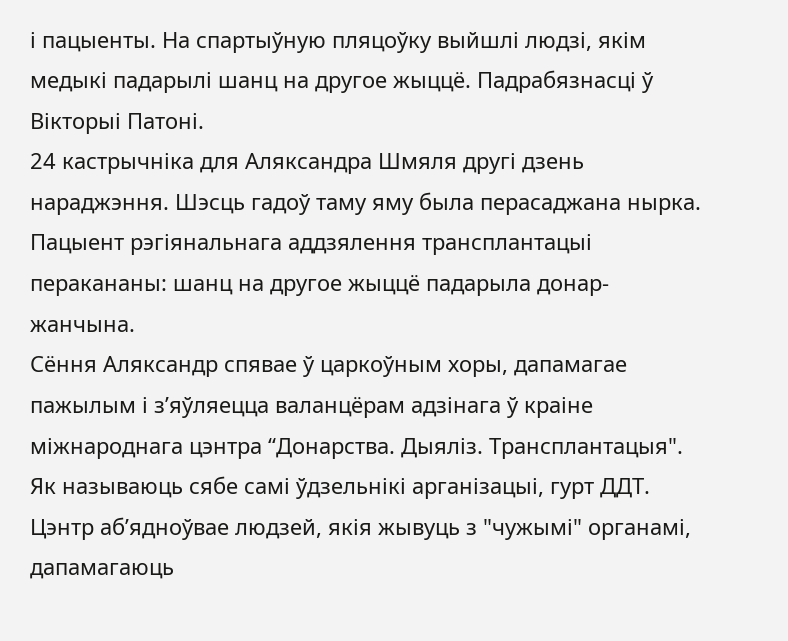і пацыенты. На спартыўную пляцоўку выйшлі людзі, якім медыкі падарылі шанц на другое жыццё. Падрабязнасці ў Вікторыі Патоні.
24 кастрычніка для Аляксандра Шмяля другі дзень нараджэння. Шэсць гадоў таму яму была перасаджана нырка. Пацыент рэгіянальнага аддзялення трансплантацыі перакананы: шанц на другое жыццё падарыла донар-жанчына.
Сёння Аляксандр спявае ў царкоўным хоры, дапамагае пажылым і з’яўляецца валанцёрам адзінага ў краіне міжнароднага цэнтра “Донарства. Дыяліз. Трансплантацыя". Як называюць сябе самі ўдзельнікі арганізацыі, гурт ДДТ. Цэнтр аб’ядноўвае людзей, якія жывуць з "чужымі" органамі, дапамагаюць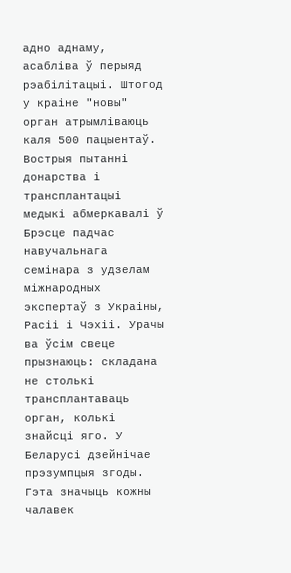адно аднаму, асабліва ў перыяд рэабілітацыі. Штогод у краіне "новы" орган атрымліваюць каля 500 пацыентаў. Вострыя пытанні донарства і трансплантацыі медыкі абмеркавалі ў Брэсце падчас навучальнага семінара з удзелам міжнародных экспертаў з Украіны, Расіі і Чэхіі. Урачы ва ўсім свеце прызнаюць: складана не столькі трансплантаваць орган, колькі знайсці яго. У Беларусі дзейнічае прэзумпцыя згоды. Гэта значыць кожны чалавек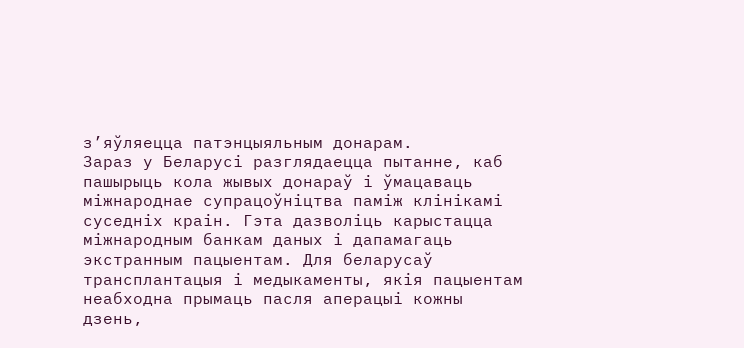з’яўляецца патэнцыяльным донарам.
Зараз у Беларусі разглядаецца пытанне, каб пашырыць кола жывых донараў і ўмацаваць міжнароднае супрацоўніцтва паміж клінікамі суседніх краін. Гэта дазволіць карыстацца міжнародным банкам даных і дапамагаць экстранным пацыентам. Для беларусаў трансплантацыя і медыкаменты, якія пацыентам неабходна прымаць пасля аперацыі кожны дзень,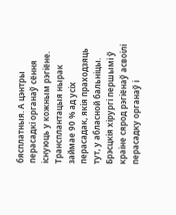бясплатныя. А цэнтры перасадкі органаў сёння існуюць у кожным рэгіёне.
Трансплантацыя нырак займае 90 % ад усіх перасадак, якія праходзяць тут, у абласной бальніцы. Брэсцкія хірургі першымі ў краіне сярод рэгіёнаў асвоілі перасадку органаў і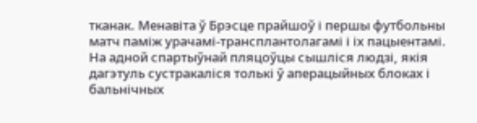тканак. Менавіта ў Брэсце прайшоў і першы футбольны матч паміж урачамі-трансплантолагамі і іх пацыентамі.
На адной спартыўнай пляцоўцы сышліся людзі, якія дагэтуль сустракаліся толькі ў аперацыйных блоках і бальнічных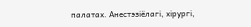палатах. Анестэзіёлагі, хірургі,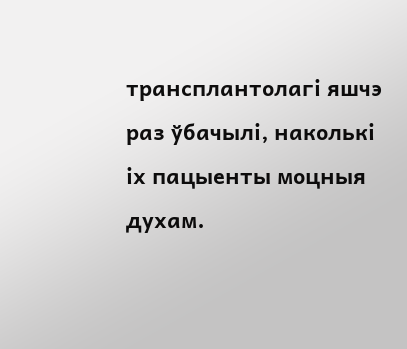трансплантолагі яшчэ раз ўбачылі, наколькі іх пацыенты моцныя духам.